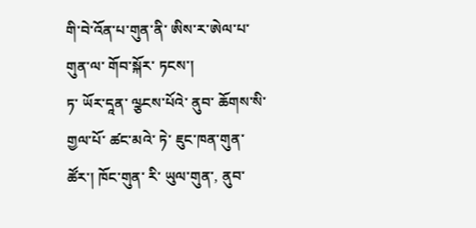གི་བེ་འོན་པ་གུན་ནི་ ཨིས་ར་ཨེལ་པ་གུན་ལ་ གོབ་སྐོར་ ཏངས་།
ཏ་ ཡོར་དཱན་ ལྩངས་པོའེ་ ནུབ་ ཆོགས་སི་ གྱལ་པོ་ ཚང་མའེ་ ཏེ་ ཇུང་ཁན་གུན་ ཚོར་། ཁོང་གུན་ རི་ ཡུལ་གུན་, ནུབ་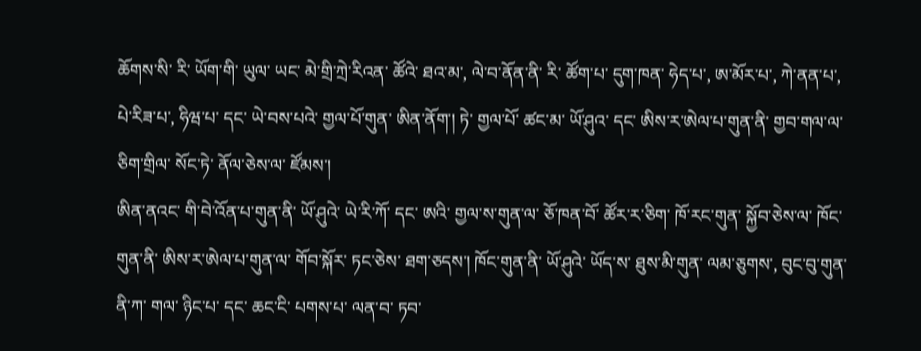ཆོགས་སི་ རི་ ཡོག་གི་ ཡུལ་ ཡང་ མེ་གྲི་ཀྲེ་རིའན་ ཚོའེ་ ཐའ་མ་, ལེ་བ་ནོན་ནི་ རི་ ཚོག་པ་ དུག་ཁན་ ཧེད་པ་, ཨ་མོར་པ་, ཀེ་ནན་པ་, པེ་རིཟ་པ་, ཧིཝ་པ་ དང་ ཡེ་བས་པའེ་ གྱལ་པོ་གུན་ ཨིན་ནོག་། ཏེ་ གྱལ་པོ་ ཚང་མ་ ཡོ་ཤུའ་ དང་ ཨིས་ར་ཨེལ་པ་གུན་ནི་ གྱབ་གལ་ལ་ ཅིག་གྲིལ་ སོང་ཏེ་ ནོལ་ཅེས་ལ་ ཛོམས་།
ཨིན་ནའང་ གི་བེ་འོན་པ་གུན་ནི་ ཡོ་ཤུའེ་ ཡེ་རི་ཀོ་ དང་ ཨའི་ གྱལ་ས་གུན་ལ་ ཅོ་ཁན་བོ་ ཚོར་ར་ཅིག་ ཁོ་རང་གུན་ སྐྱོབ་ཅེས་ལ་ ཁོང་གུན་ནི་ ཨིས་ར་ཨེལ་པ་གུན་ལ་ གོབ་སྐོར་ ཏང་ཅེས་ ཐག་ཅདས་། ཁོང་གུན་ནི་ ཡོ་ཤུའེ་ ཡོད་ས་ ཐུས་མི་གུན་ ལམ་ཅུགས་, བུང་བུ་གུན་ནི་ཀ་ གལ་ ཉིང་པ་ དང་ ཆང་ངི་ པགས་པ་ ལན་བ་ ཏབ་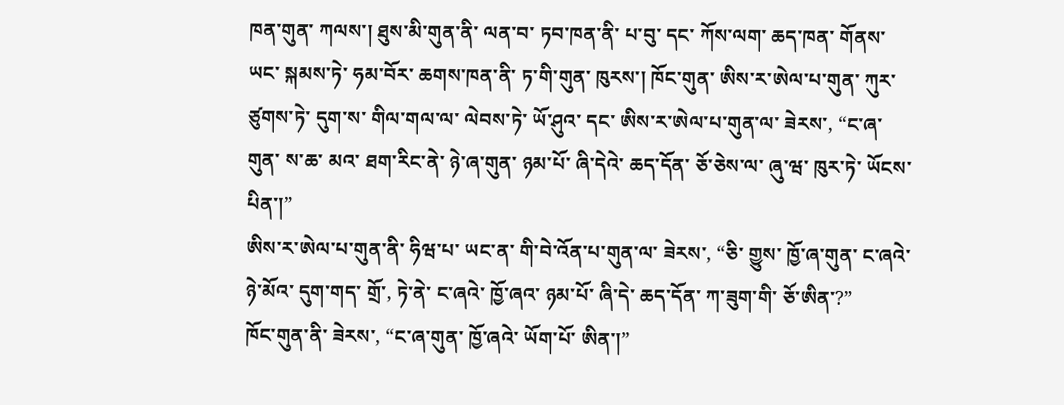ཁན་གུན་ ཀལས་། ཐུས་མི་གུན་ནི་ ལན་བ་ ཏབ་ཁན་ནི་ པ་བུ་ དང་ ཀོས་ལག་ ཆད་ཁན་ གོནས་ ཡང་ སྐམས་ཏེ་ ཧམ་བོར་ ཆགས་ཁན་ནི་ ཏ་གི་གུན་ ཁུརས་། ཁོང་གུན་ ཨིས་ར་ཨེལ་པ་གུན་ ཀུར་ ཙུགས་ཏེ་ དུག་ས་ གིལ་གལ་ལ་ ལེབས་ཏེ་ ཡོ་ཤུའ་ དང་ ཨིས་ར་ཨེལ་པ་གུན་ལ་ ཟེརས་, “ང་ཞ་གུན་ ས་ཆ་ མའ་ ཐག་རིང་ནེ་ ཉེ་ཞ་གུན་ ཉམ་པོ་ ཞི་དེའེ་ ཆད་དོན་ ཅོ་ཅེས་ལ་ ཞུ་ཝ་ ཁུར་ཏེ་ ཡོངས་པིན་།”
ཨིས་ར་ཨེལ་པ་གུན་ནི་ ཧིཝ་པ་ ཡང་ན་ གི་བེ་འོན་པ་གུན་ལ་ ཟེརས་, “ཅི་ གྱུས་ ཁྱོ་ཞ་གུན་ ང་ཞའེ་ ཉེ་མོའ་ དུག་གད་ གྲོ་, ཏེ་ནེ་ ང་ཞའེ་ ཁྱོ་ཞའ་ ཉམ་པོ་ ཞི་དེ་ ཆད་དོན་ ཀ་ཟུག་གི་ ཅོ་ཨིན་?”
ཁོང་གུན་ནི་ ཟེརས་, “ང་ཞ་གུན་ ཁྱོ་ཞའེ་ ཡོག་པོ་ ཨིན་།”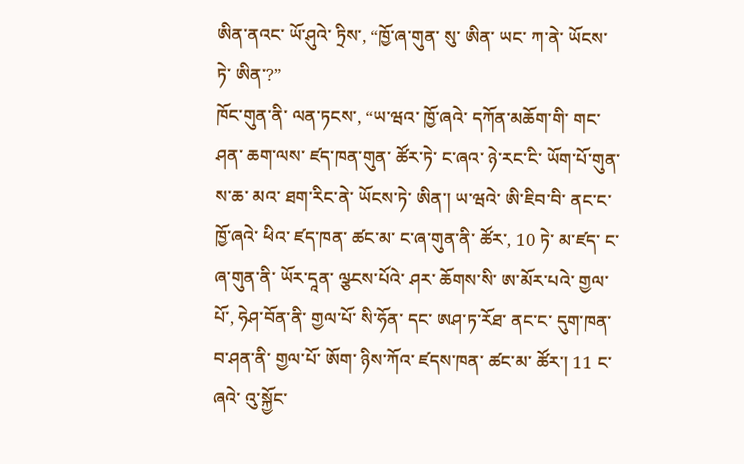ཨིན་ནའང་ ཡོ་ཤུའེ་ ཏྲིས་, “ཁྱོ་ཞ་གུན་ སུ་ ཨིན་ ཡང་ ཀ་ནེ་ ཡོངས་ཏེ་ ཨིན་?”
ཁོང་གུན་ནི་ ལན་ཏངས་, “ཡ་ཝའ་ ཁྱོ་ཞའེ་ དཀོན་མཆོག་གི་ གང་ཤན་ ཆག་ལས་ ཛད་ཁན་གུན་ ཚོར་ཏེ་ ང་ཞའ་ ཉེ་རང་ངི་ ཡོག་པོ་གུན་ ས་ཆ་ མའ་ ཐག་རིང་ནེ་ ཡོངས་ཏེ་ ཨིན་། ཡ་ཝའེ་ ཨི་ཇིབ་བི་ ནང་ང་ ཁྱོ་ཞའེ་ ཕིའ་ ཛད་ཁན་ ཚང་མ་ ང་ཞ་གུན་ནི་ ཚོར་, 10 ཏེ་ མ་ཛད་ ང་ཞ་གུན་ནི་ ཡོར་དཱན་ ལྩངས་པོའེ་ ཤར་ ཆོགས་སི་ ཨ་མོར་པའེ་ གྱལ་པོ་, ཧེཤ་བོན་ནི་ གྱལ་པོ་ སི་ཧོན་ དང་ ཨཤ་ཏ་རོཐ་ ནང་ང་ དུག་ཁན་ བ་ཤན་ནི་ གྱལ་པོ་ ཨོག་ ཉིས་ཀོའ་ ཛདས་ཁན་ ཚང་མ་ ཚོར་། 11 ང་ཞའེ་ འུ་སྐྱོང་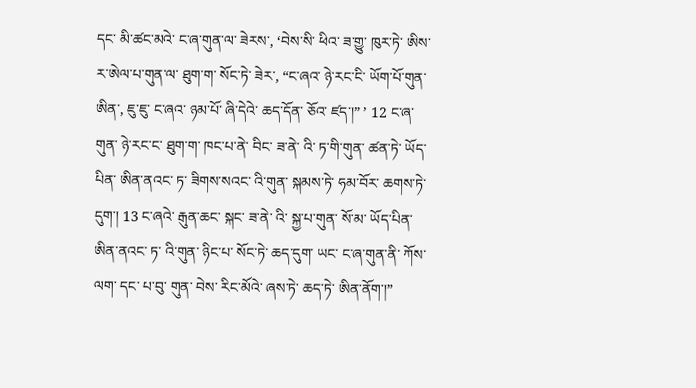དང་ མི་ཚང་མའེ་ ང་ཞ་གུན་ལ་ ཟེརས་, ‘བེས་སི་ ཕིའ་ ཟ་གྱུ་ ཁུར་ཏེ་ ཨིས་ར་ཨེལ་པ་གུན་ལ་ ཐུག་ག་ སོང་ཏེ་ ཟེར་, “ང་ཞའ་ ཉེ་རང་ངི་ ཡོག་པོ་གུན་ ཨིན་, ཇུ་ཇུ་ ང་ཞའ་ ཉམ་པོ་ ཞི་དེའེ་ ཆད་དོན་ ཅོའ་ ཛད་།” ’ 12 ང་ཞ་གུན་ ཉེ་རང་ང་ ཐུག་ག་ ཁང་པ་ནེ་ བིང་ ཟ་ནེ་ འི་ ཏ་གི་གུན་ ཚན་ཏེ་ ཡོད་པིན་ ཨིན་ནའང་ ཏ་ ཟིགས་སའང་ འི་གུན་ སྐམས་ཏེ་ ཧམ་བོར་ ཆགས་ཏེ་ དུག་། 13 ང་ཞའེ་ རྒུན་ཆང་ སྐང་ ཟ་ནེ་ འི་ སྐྱ་པ་གུན་ སོ་མ་ ཡོད་པིན་ ཨིན་ནའང་ ཏ་ འི་གུན་ ཉིང་པ་ སོང་ཏེ་ ཆད་དུག་ ཡང་ ང་ཞ་གུན་ནི་ ཀོས་ལག་ དང་ པ་བུ་ གུན་ བེས་ རིང་མོའེ་ ཞས་ཏེ་ ཆད་ཏེ་ ཨིན་ནོག་།”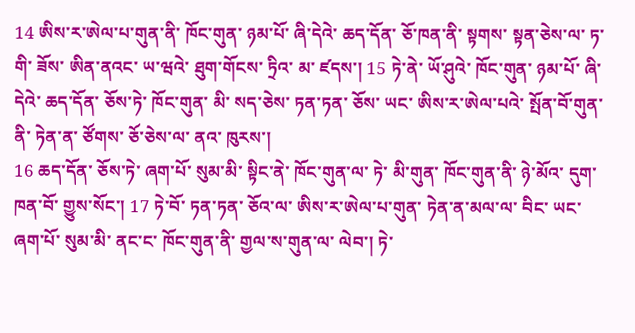14 ཨིས་ར་ཨེལ་པ་གུན་ནི་ ཁོང་གུན་ ཉམ་པོ་ ཞི་དེའེ་ ཆད་དོན་ ཅོ་ཁན་ནི་ སྟགས་ སྟན་ཅེས་ལ་ ཏ་གི་ ཟོས་ ཨིན་ནའང་ ཡ་ཝའེ་ ཐུག་གོངས་ ཏྲིའ་ མ་ ཛདས་། 15 ཏེ་ནེ་ ཡོ་ཤུའེ་ ཁོང་གུན་ ཉམ་པོ་ ཞི་དེའེ་ ཆད་དོན་ ཅོས་ཏེ་ ཁོང་གུན་ མི་ སད་ཅེས་ ཏན་ཏན་ ཅོས་ ཡང་ ཨིས་ར་ཨེལ་པའེ་ སྤོན་བོ་གུན་ནི་ ཏེན་ན་ ཙོགས་ ཅོ་ཅེས་ལ་ ནའ་ ཁུརས་།
16 ཆད་དོན་ ཅོས་ཏེ་ ཞག་པོ་ སུམ་མི་ སྟིང་ནེ་ ཁོང་གུན་ལ་ ཏེ་ མི་གུན་ ཁོང་གུན་ནི་ ཉེ་མོའ་ དུག་ཁན་བོ་ གྱུས་སོང་། 17 ཏེ་བོ་ ཏན་ཏན་ ཅོའ་ལ་ ཨིས་ར་ཨེལ་པ་གུན་ ཏེན་ན་མལ་ལ་ བིང་ ཡང་ ཞག་པོ་ སུམ་མི་ ནང་ང་ ཁོང་གུན་ནི་ གྱལ་ས་གུན་ལ་ ལེབ་། ཏེ་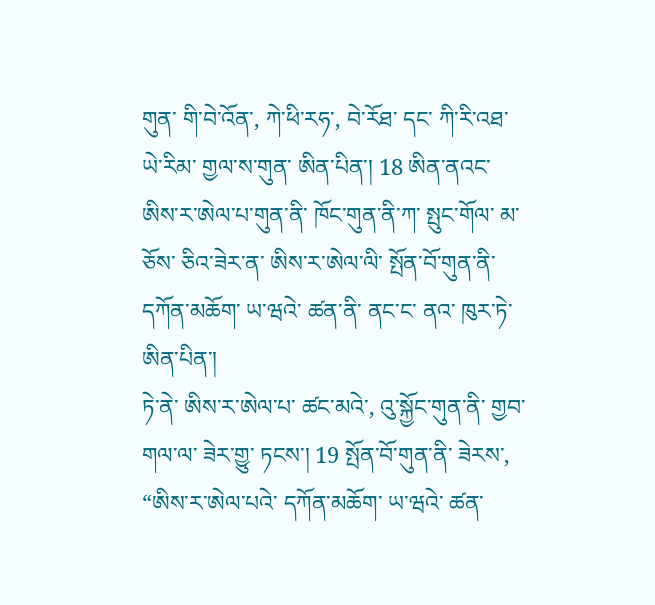གུན་ གི་བེ་འོན་, ཀེ་ཕི་རཧ་, བེ་རོཐ་ དང་ ཀི་རི་འཐ་ ཡེ་རིམ་ གྱལ་ས་གུན་ ཨིན་པིན་། 18 ཨིན་ནའང་ ཨིས་ར་ཨེལ་པ་གུན་ནི་ ཁོང་གུན་ནི་ཀ་ སྤུང་གོལ་ མ་ཅོས་ ཅིའ་ཟེར་ན་ ཨིས་ར་ཨེལ་ལི་ སྤོན་བོ་གུན་ནི་ དཀོན་མཆོག་ ཡ་ཝའེ་ ཚན་ནི་ ནང་ང་ ནའ་ ཁུར་ཏེ་ ཨིན་པིན་།
ཏེ་ནེ་ ཨིས་ར་ཨེལ་པ་ ཚང་མའེ་, འུ་སྐྱོང་གུན་ནི་ གྱབ་གལ་ལ་ ཟེར་གྱུ་ ཏངས་། 19 སྤོན་བོ་གུན་ནི་ ཟེརས་, “ཨིས་ར་ཨེལ་པའེ་ དཀོན་མཆོག་ ཡ་ཝའེ་ ཚན་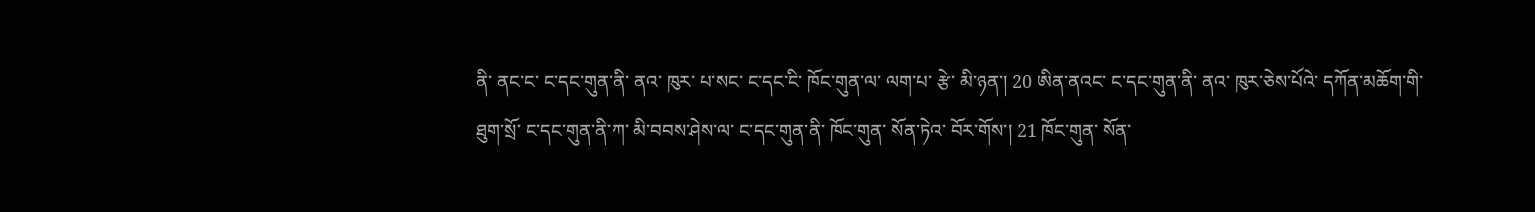ནི་ ནང་ང་ ང་དང་གུན་ནི་ ནའ་ ཁུར་ པ་སང་ ང་དང་ངི་ ཁོང་གུན་ལ་ ལག་པ་ རྩེ་ མི་ཉན་། 20 ཨིན་ནའང་ ང་དང་གུན་ནི་ ནའ་ ཁུར་ཅེས་པོའེ་ དཀོན་མཆོག་གི་ ཐུག་སྲོ་ ང་དང་གུན་ནི་ཀ་ མི་བབས་ཤེས་ལ་ ང་དང་གུན་ནི་ ཁོང་གུན་ སོན་ཏེའ་ བོར་གོས་། 21 ཁོང་གུན་ སོན་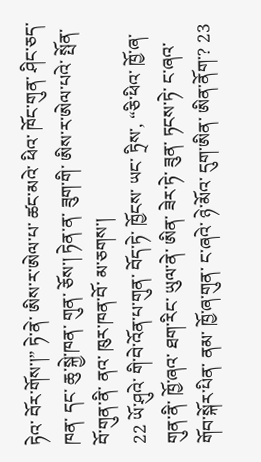ཏེའ་ བོར་གོས་།” ཏེ་ནེ་ ཨིས་ར་ཨེལ་པ་ ཚང་མའེ་ ཕིའ་ ཁོང་གུན་ ཤིང་ཅད་ཁན་ དང་ ཆུ་སྐྱེ་ཁན་ གུན་ ཅོས་། ཏེན་ན་ ཟུག་གི་ ཨིས་ར་ཨེལ་པའེ་ སྤོན་བོ་གུན་ནི་ ནའ་ ཁུར་ཁན་བོ་ མ་ཅགས་།
22 ཡོ་ཤུའེ་ གི་བེ་འོན་པ་གུན་ བོད་ཏེ་ ཁྱོངས་ ཡང་ ཏྲིས་, “ཅི་ཕིའ་ ཁྱོ་ཞ་གུན་ནི་ ཁྱོ་ཞའ་ ཐག་རིང་ ཡུལ་ནེ་ ཨིན་ ཟེར་ཏེ་ ཟུན་ ཏངས་ཏེ་ ང་ཞའ་ གོབ་སྐོར་པིན་ ནམ་ ཁྱོ་ཞ་གུན་ ང་ཞའེ་ ཉེ་མོའ་ དུག་ཨིན་ ཨིན་ནོག་? 23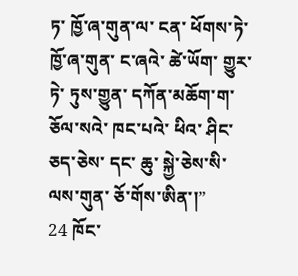ཏ་ ཁྱོ་ཞ་གུན་ལ་ ངན་ ཕོགས་ཏེ་ ཁྱོ་ཞ་གུན་ ང་ཞའེ་ ཚེ་ཡོག་ གྱུར་ཏེ་ ཏུས་གྱུན་ དཀོན་མཆོག་ག་ ཅོལ་སའེ་ ཁང་པའེ་ ཕིའ་ ཤིང་ ཅད་ཅེས་ དང་ ཆུ་ སྐྱེ་ཅེས་སི་ ལས་གུན་ ཅོ་གོས་ཨིན་།”
24 ཁོང་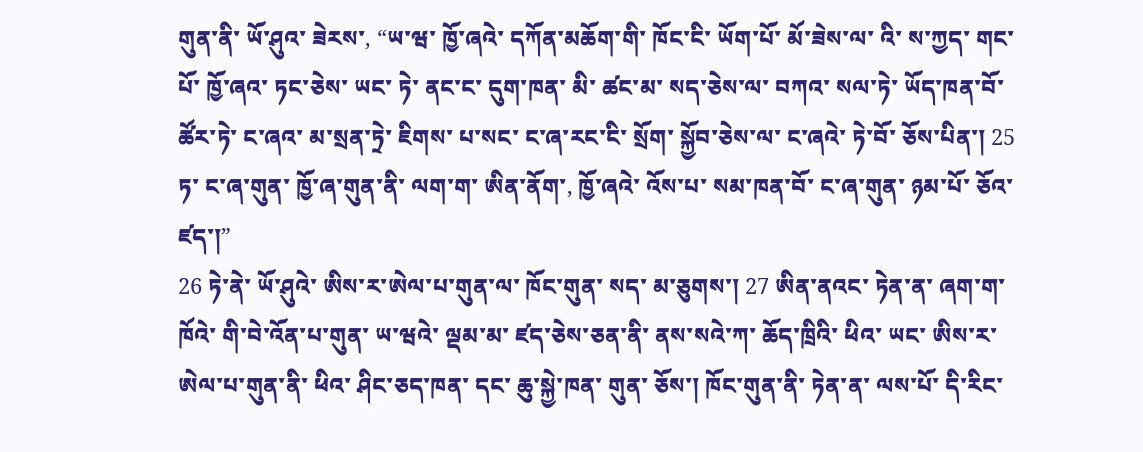གུན་ནི་ ཡོ་ཤུའ་ ཟེརས་, “ཡ་ཝ་ ཁྱོ་ཞའེ་ དཀོན་མཆོག་གི་ ཁོང་ངི་ ཡོག་པོ་ མོ་ཟེས་ལ་ འི་ ས་ཀྱད་ གང་པོ་ ཁྱོ་ཞའ་ ཏང་ཅེས་ ཡང་ ཏེ་ ནང་ང་ དུག་ཁན་ མི་ ཚང་མ་ སད་ཅེས་ལ་ བཀའ་ སལ་ཏེ་ ཡོད་ཁན་བོ་ ཚོར་ཏེ་ ང་ཞའ་ མ་སྲན་ཏྲེ་ ཇིགས་ པ་སང་ ང་ཞ་རང་ངི་ སྲོག་ སྐྱོབ་ཅེས་ལ་ ང་ཞའེ་ ཏེ་བོ་ ཅོས་པིན་། 25 ཏ་ ང་ཞ་གུན་ ཁྱོ་ཞ་གུན་ནི་ ལག་ག་ ཨིན་ནོག་, ཁྱོ་ཞའེ་ འོས་པ་ སམ་ཁན་བོ་ ང་ཞ་གུན་ ཉམ་པོ་ ཅོའ་ ཛད་།”
26 ཏེ་ནེ་ ཡོ་ཤུའེ་ ཨིས་ར་ཨེལ་པ་གུན་ལ་ ཁོང་གུན་ སད་ མ་ཅུགས་། 27 ཨིན་ནའང་ ཏེན་ན་ ཞག་ག་ ཁོའེ་ གི་བེ་འོན་པ་གུན་ ཡ་ཝའེ་ ལྡམ་མ་ ཛད་ཅེས་ཅན་ནི་ ནས་སའེ་ཀ་ ཆོད་ཁྲིའི་ ཕིའ་ ཡང་ ཨིས་ར་ཨེལ་པ་གུན་ནི་ ཕིའ་ ཤིང་ཅད་ཁན་ དང་ ཆུ་སྐྱེ་ཁན་ གུན་ ཅོས་། ཁོང་གུན་ནི་ ཏེན་ན་ ལས་པོ་ དི་རིང་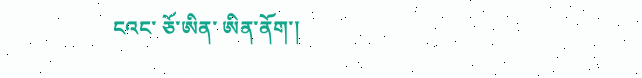ངའང་ ཅོ་ཨིན་ ཨིན་ནོག་།